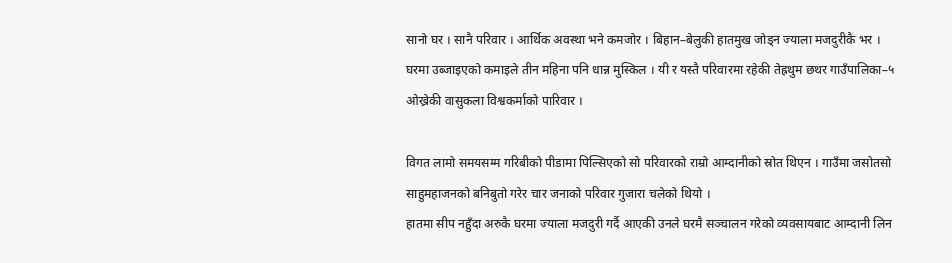सानो घर । सानै परिवार । आर्थिक अवस्था भने कमजोर । बिहान–बेलुकी हातमुख जोड्न ज्याला मजदुरीकै भर । घरमा उब्जाइएको कमाइले तीन महिना पनि धान्न मुस्किल । यी र यस्तै परिवारमा रहेकी तेह्रथुम छथर गाउँपालिका–५ ओख्रेकी वासुकला विश्वकर्माको पारिवार ।

विगत लामो समयसम्म गरिबीको पीडामा पिल्सिएको सो परिवारको राम्रो आम्दानीको स्रोत थिएन । गाउँमा जसोतसो साहुमहाजनको बनिबुतो गरेर चार जनाको परिवार गुजारा चलेको थियो ।
हातमा सीप नहुँदा अरुकै घरमा ज्याला मजदुरी गर्दै आएकी उनले घरमै सञ्चालन गरेको व्यवसायबाट आम्दानी लिन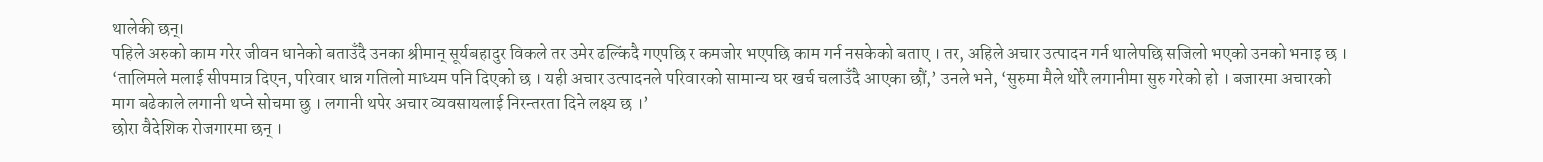थालेकी छन्।
पहिले अरुको काम गरेर जीवन धानेको बताउँदै उनका श्रीमान् सूर्यबहादुर विकले तर उमेर ढल्किंदै गएपछि र कमजोर भएपछि काम गर्न नसकेको बताए । तर, अहिले अचार उत्पादन गर्न थालेपछि सजिलो भएको उनको भनाइ छ ।
‘तालिमले मलाई सीपमात्र दिएन, परिवार धान्न गतिलो माध्यम पनि दिएको छ । यही अचार उत्पादनले परिवारको सामान्य घर खर्च चलाउँदै आएका छौं,’ उनले भने, ‘सुरुमा मैले थोरै लगानीमा सुरु गरेको हो । बजारमा अचारको माग बढेकाले लगानी थप्ने सोचमा छु । लगानी थपेर अचार व्यवसायलाई निरन्तरता दिने लक्ष्य छ ।’
छोरा वैदेशिक रोजगारमा छन् ।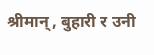श्रीमान्, बुहारी र उनी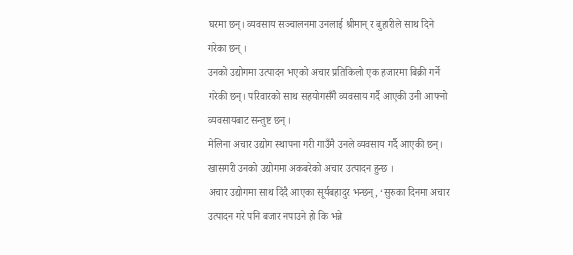घरमा छन्। व्यवसाय सञ्चालनमा उनलाई श्रीमान् र बुहारीले साथ दिने गरेका छन् ।
उनको उद्योगमा उत्पादन भएको अचार प्रतिकिलो एक हजारमा बिक्री गर्ने गरेकी छन्। परिवारको साथ सहयोगसँगै व्यवसाय गर्दै आएकी उनी आफ्नो व्यवसायबाट सन्तुष्ट छन् ।
मेलिना अचार उद्योग स्थापना गरी गाउँमै उनले व्यवसाय गर्दै आएकी छन्। खासगरी उनको उद्योगमा अकबरेको अचार उत्पादन हुन्छ ।
अचार उद्योगमा साथ दिंदै आएका सूर्यबहादुर भन्छन्, ‘सुरुका दिनमा अचार उत्पादन गरे पनि बजार नपाउने हो कि भन्ने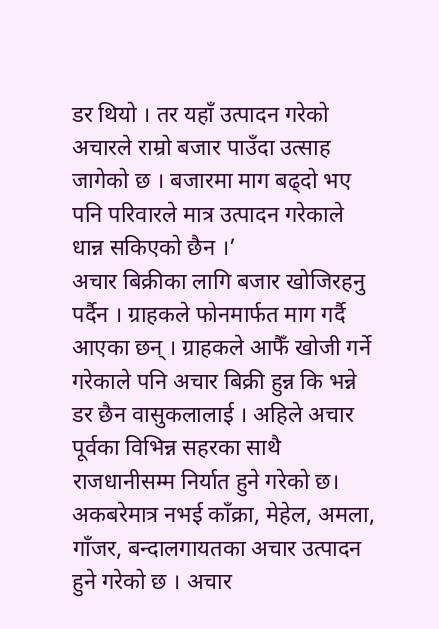डर थियो । तर यहाँ उत्पादन गरेको अचारले राम्रो बजार पाउँदा उत्साह जागेको छ । बजारमा माग बढ्दो भए पनि परिवारले मात्र उत्पादन गरेकाले धान्न सकिएको छैन ।’
अचार बिक्रीका लागि बजार खोजिरहनु पर्दैन । ग्राहकले फोनमार्फत माग गर्दै आएका छन् । ग्राहकले आफैँ खोजी गर्ने गरेकाले पनि अचार बिक्री हुन्न कि भन्ने डर छैन वासुकलालाई । अहिले अचार पूर्वका विभिन्न सहरका साथै राजधानीसम्म निर्यात हुने गरेको छ।
अकबरेमात्र नभई काँक्रा, मेहेल, अमला, गाँजर, बन्दालगायतका अचार उत्पादन हुने गरेको छ । अचार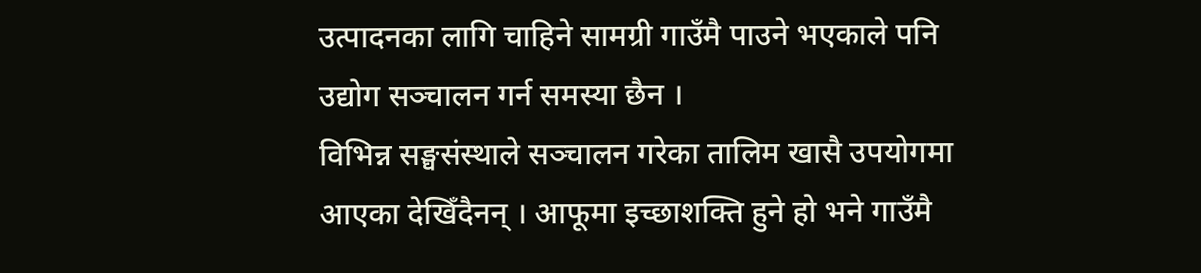उत्पादनका लागि चाहिने सामग्री गाउँमै पाउने भएकाले पनि उद्योग सञ्चालन गर्न समस्या छैन ।
विभिन्न सङ्घसंस्थाले सञ्चालन गरेका तालिम खासै उपयोगमा आएका देखिँदैनन् । आफूमा इच्छाशक्ति हुने हो भने गाउँमै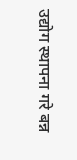उद्योग स्थापना गरे बन्न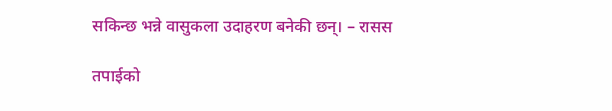सकिन्छ भन्ने वासुकला उदाहरण बनेकी छन्। – रासस

तपाईको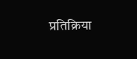प्रतिक्रिया